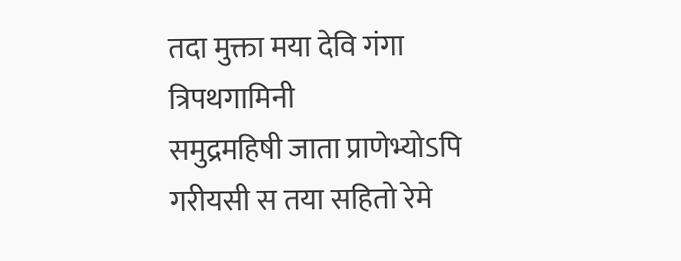तदा मुक्ता मया देवि गंगा त्रिपथगामिनी
समुद्रमहिषी जाता प्राणेभ्योऽपि गरीयसी स तया सहितो रेमे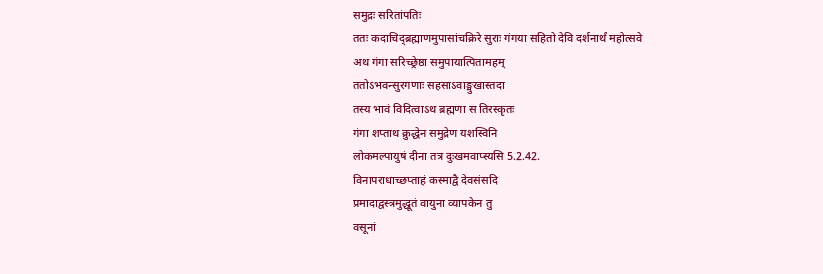समुद्रः सरितांपतिः
ततः कदाचिद्ब्रह्माणमुपासांचक्रिरे सुराः गंगया सहितो देवि दर्शनार्थं महोत्सवे
अथ गंगा सरिच्छ्रेष्ठा समुपायात्पितामहम्
ततोऽभवन्सुरगणाः सहसाऽवाङ्मुखास्तदा
तस्य भावं विदित्वाऽथ ब्रह्मणा स तिरस्कृतः
गंगा शप्ताथ क्रुद्धेन समुद्रेण यशस्विनि
लोकमल्पायुषं दीना तत्र दुःखमवाप्स्यसि 5.2.42.
विनापराधाच्छप्ताहं कस्माद्वै देवसंसदि
प्रमादाद्वस्त्रमुद्धूतं वायुना व्यापकेन तु
वसूनां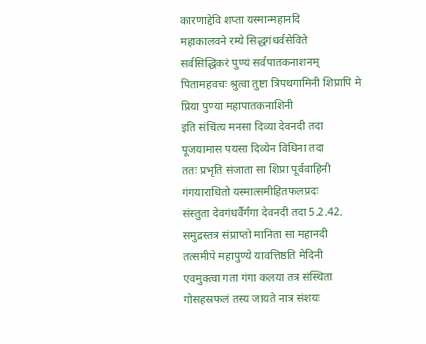कारणाद्देवि शप्ता यस्मान्महानदि
महाकालवने रम्ये सिद्धगंधर्वसेविते
सर्वसिद्धिकरं पुण्यं सर्वपातकनाशनम्
पितामहवचः श्रुत्वा तुष्टा त्रिपथगामिनी शिप्रापि मे प्रिया पुण्या महापातकनाशिनी
इति संचिंत्य मनसा दिव्या देवनदी तदा
पूजयामास पयसा दिव्येन विधिना तदा
ततः प्रभृति संजाता सा शिप्रा पूर्ववाहिनी गंगयाराधितो यस्मात्समीहितफलप्रदः
संस्तुता देवगंधर्वैर्गंगा देवनदी तदा 5.2.42.
समुद्रस्तत्र संप्राप्तो मानिता सा महानदी
तत्समीपे महापुण्ये यावत्तिष्ठति मेदिनी
एवमुक्त्वा गता गंगा कलया तत्र संस्थिता
गोसहस्रफलं तस्य जायते नात्र संशयः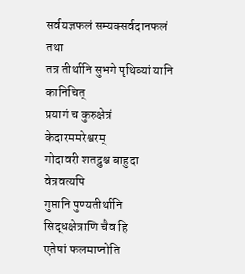सर्वयज्ञफलं सम्यक्सर्वदानफलं तथा
तत्र तीर्थानि सुभगे पृथिव्यां यानि कानिचित्
प्रयागं च कुरुक्षेत्रं केदारममरेश्वरम्
गोदावरी शतद्रुश्च बाहुदा वेत्रवत्यपि
गुप्तानि पुण्यतीर्थानि सिद्धक्षेत्राणि चैव हि
एतेषां फलमाप्नोति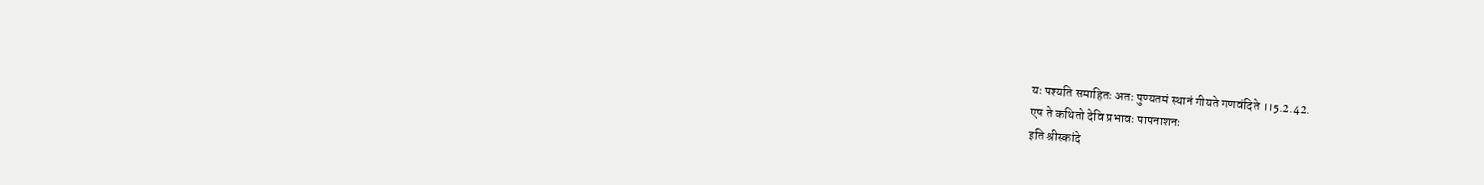यः पश्यति समाहितः अतः पुण्यतमं स्थानं गीयते गणवंदिते ।।5.2.42.
एष ते कथितो देवि प्रभावः पापनाशनः
इति श्रीस्कांदे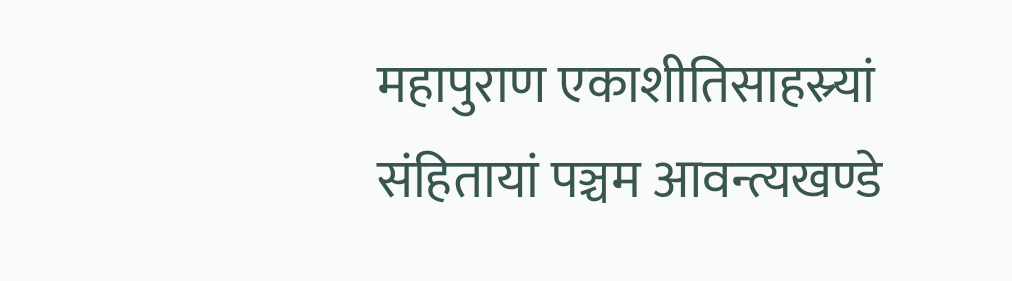महापुराण एकाशीतिसाहस्र्यां संहितायां पञ्चम आवन्त्यखण्डे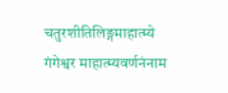चतुरशीतिलिङ्गमाहात्म्ये गंगेश्वर माहात्म्यवर्णनंनाम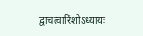द्वाचत्वारिंशोऽध्यायः